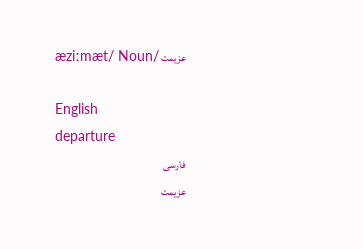عزیمت /æziːmæt/ Noun

English
departure
فارسی
عزیمت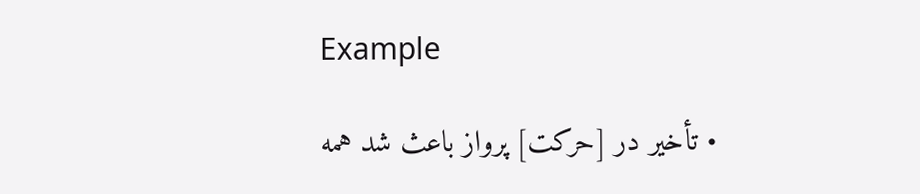Example

  • تأخیر در [حرکت] پرواز باعث شد همه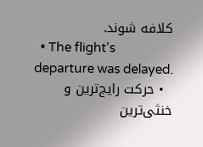کلافه شوند.
  • The flight's departure was delayed.
  • حرکت رایج‌ترین و خنثی‌ترین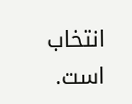انتخاب است.